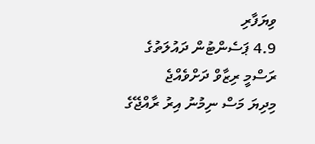ވިޔަފާރި
4.9 ޕަސެންޓުން ދައުލަތުގެ ރަސްމީ ރިޒާވް ދަށްވެއްޖެ
މިދިޔަ މަސް ނިމުނު އިރު ރާއްޖޭގެ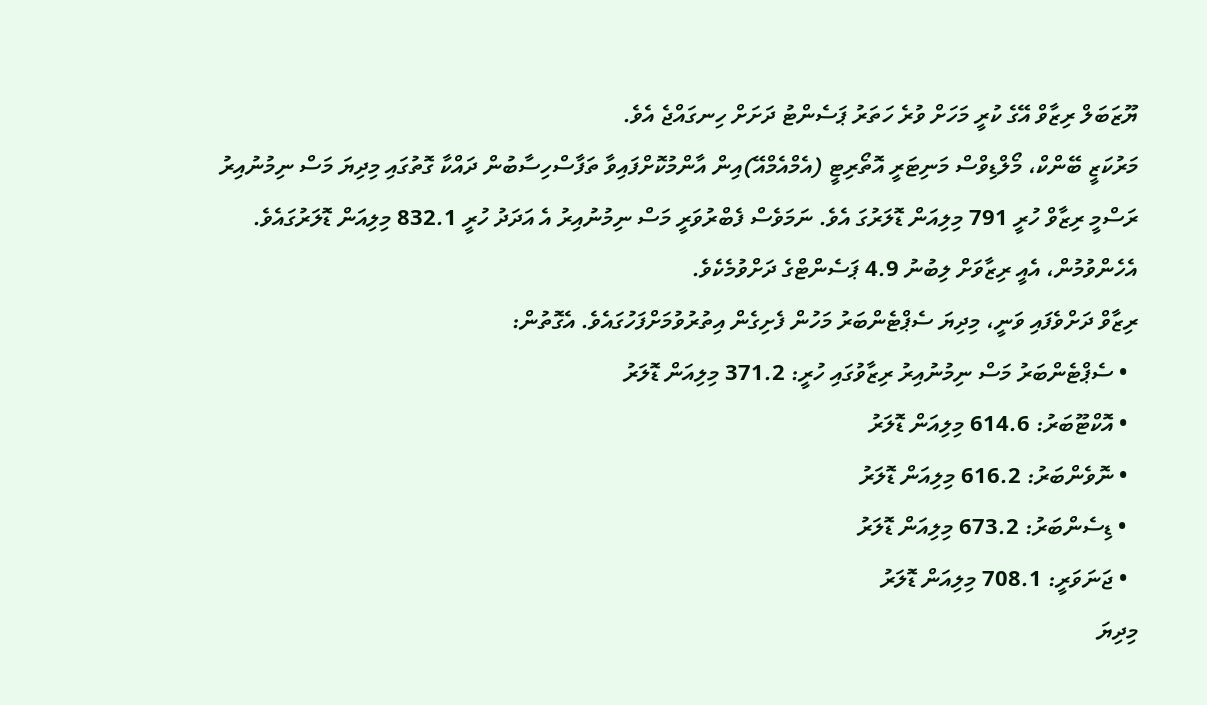ޔޫޒަބަލް ރިޒާވް އޭގެ ކުރީ މަހަށް ވުރެ ހަތަރު ޕަސެންޓު ދަށަށް ހިނގައްޖެ އެވެ.
މަރުކަޒީ ބޭންކް، މޯލްޑިވްސް މަނިޓަރީ އޮތޯރިޓީ (އެމްއެމްއޭ)އިން އާންމުކޮށްފައިވާ ތަފާސްހިސާބުން ދައްކާ ގޮތުގައި މިދިޔަ މަސް ނިމުނުއިރު ރަސްމީ ރިޒާވް ހުރީ 791 މިލިއަން ޑޮލަރުގަ އެވެ. ނަމަވެސް ފެބްރުވަރީ މަސް ނިމުނުއިރު އެ އަދަދު ހުރީ 832.1 މިލިއަން ޑޮލަރުގައެވެ.
އެހެންވުމުން، އެއީ ރިޒާވަށް ލިބުނު 4.9 ޕަސެންޓްގެ ދަށްވުމެކެވެ.
ރިޒާވް ދަށްވެފައި ވަނީ، މިދިޔަ ސެޕްޓެންބަރު މަހުން ފެށިގެން އިތުރުވުމަށްފަހުގައެވެ. އެގޮތުން:
  • ސެޕްޓެންބަރު މަސް ނިމުނުއިރު ރިޒާވުގައި ހުރީ: 371.2 މިލިއަން ޑޮލަރު
  • އޮކްޓޫބަރު: 614.6 މިލިއަން ޑޮލަރު
  • ނޮވެންބަރު: 616.2 މިލިއަން ޑޮލަރު
  • ޑިސެންބަރު: 673.2 މިލިއަން ޑޮލަރު
  • ޖަނަވަރީ: 708.1 މިލިއަން ޑޮލަރު
މިދިޔަ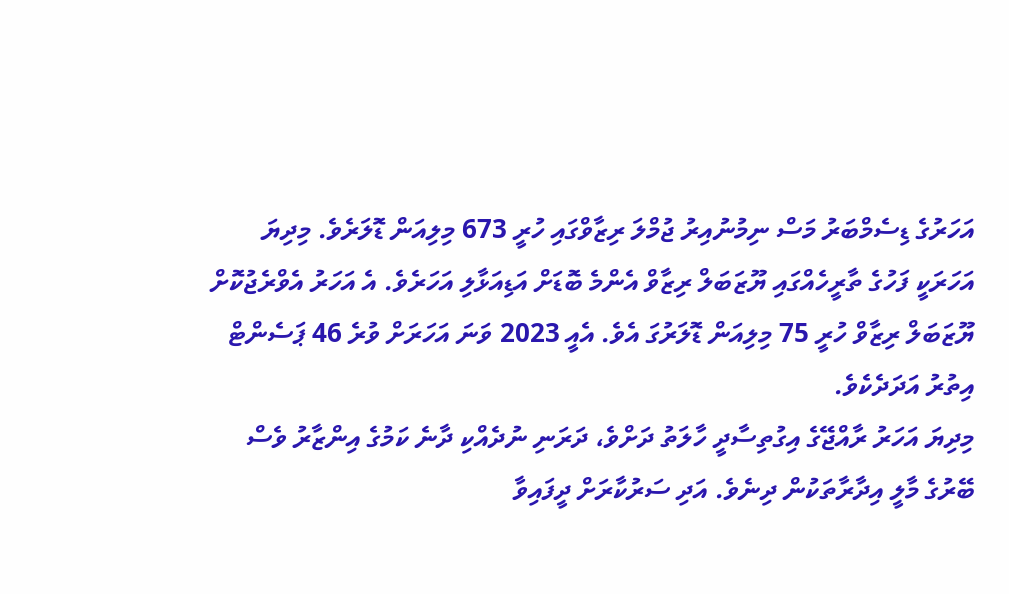އަހަރުގެ ޑިސެމްބަރު މަސް ނިމުނުއިރު ޖުމްލަ ރިޒާވްގައި ހުރީ 673 މިލިއަން ޑޮލަރެވެ. މިދިޔަ އަހަރަކީ ފަހުގެ ތާރީހެއްގައި ޔޫޒަބަލް ރިޒާވް އެންމެ ބޮޑަށް އަޑިއަޅާލި އަހަރެވެ. އެ އަހަރު އެވްރެޖުކޮށް ޔޫޒަބަލް ރިޒާވް ހުރީ 75 މިލިއަން ޑޮލަރުގަ އެވެ. އެއީ 2023 ވަނަ އަހަރަށް ވުރެ 46 ޕަސެންޓް އިތުރު އަދަދެކެވެ.
މިދިޔަ އަހަރު ރާއްޖޭގެ އިގުތިސާދީ ހާލަތު ދަށްވެ، ދަރަނި ނުދެއްކި ދާނެ ކަމުގެ އިންޒާރު ވެސް ބޭރުގެ މާލީ އިދާރާތަކުން ދިނެވެ. އަދި ސަރުކާރަށް ދީފައިވާ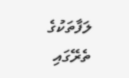ލަފާތަކުގެ ތެރޭގައި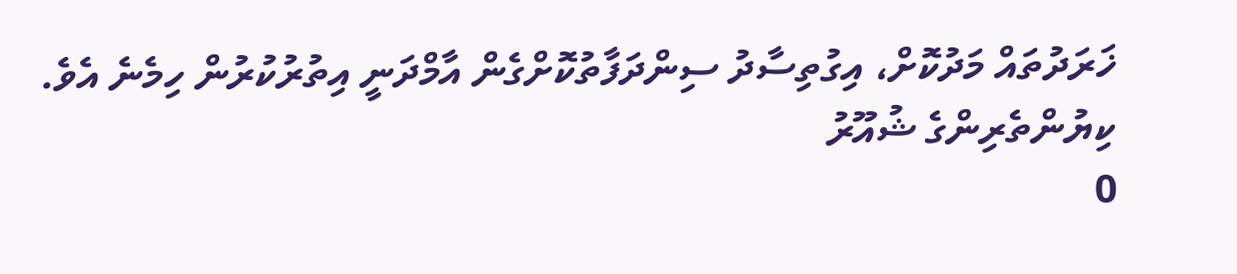ޚަރަދުތައް މަދުކޮށް، އިގުތިސާދު ސިންދަފާތުކޮށްގެން އާމްދަނީ އިތުރުކުރުން ހިމެނެ އެވެ.
ކިޔުންތެރިންގެ ޝުއޫރު
0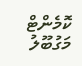ކޮމެންޓް
މަގުބޫލު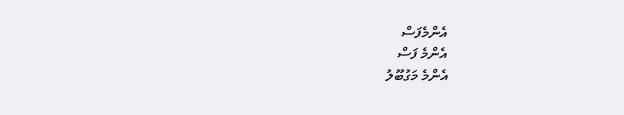އެންމެފަސް
އެންމެ ފަސް
އެންމެ މަގުބޫލު